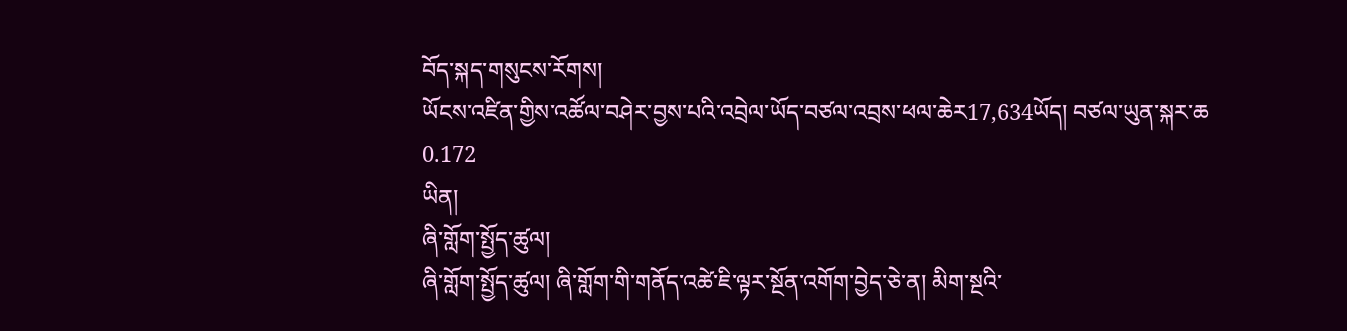བོད་སྐད་གསུངས་རོགས།
ཡོངས་འཛིན་གྱིས་འཚོལ་བཤེར་བྱས་པའི་འབྲེལ་ཡོད་བཙལ་འབྲས་ཕལ་ཆེར17,634ཡོད། བཙལ་ཡུན་སྐར་ཆ 0.172
ཡིན།
ཞི་གློག་སྤྱོད་ཚུལ།
ཞི་གློག་སྤྱོད་ཚུལ། ཞི་གློག་གི་གནོད་འཚེ་ཇི་ལྟར་སྔོན་འགོག་བྱེད་ཅེ་ན། མིག་སྔའི་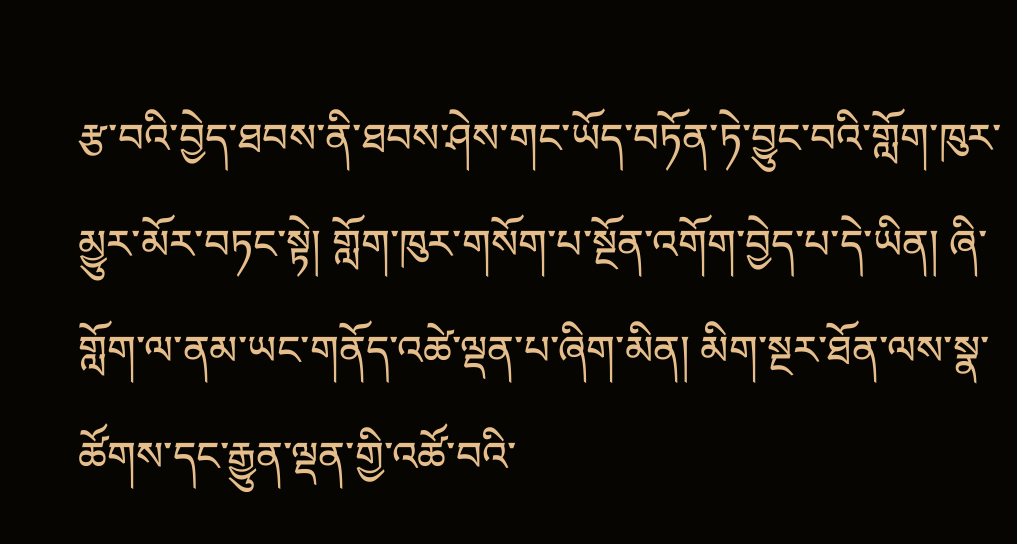རྩ་བའི་བྱེད་ཐབས་ནི་ཐབས་ཤེས་གང་ཡོད་བཏོན་ཏེ་བྱུང་བའི་གློག་ཁུར་མྱུར་མོར་བཏང་སྟེ། གློག་ཁུར་གསོག་པ་སྔོན་འགོག་བྱེད་པ་དེ་ཡིན། ཞི་གློག་ལ་ནམ་ཡང་གནོད་འཚེ་ལྡན་པ་ཞིག་མིན། མིག་སྔར་ཐོན་ལས་སྣ་ཚོགས་དང་རྒྱུན་ལྡན་གྱི་འཚོ་བའི་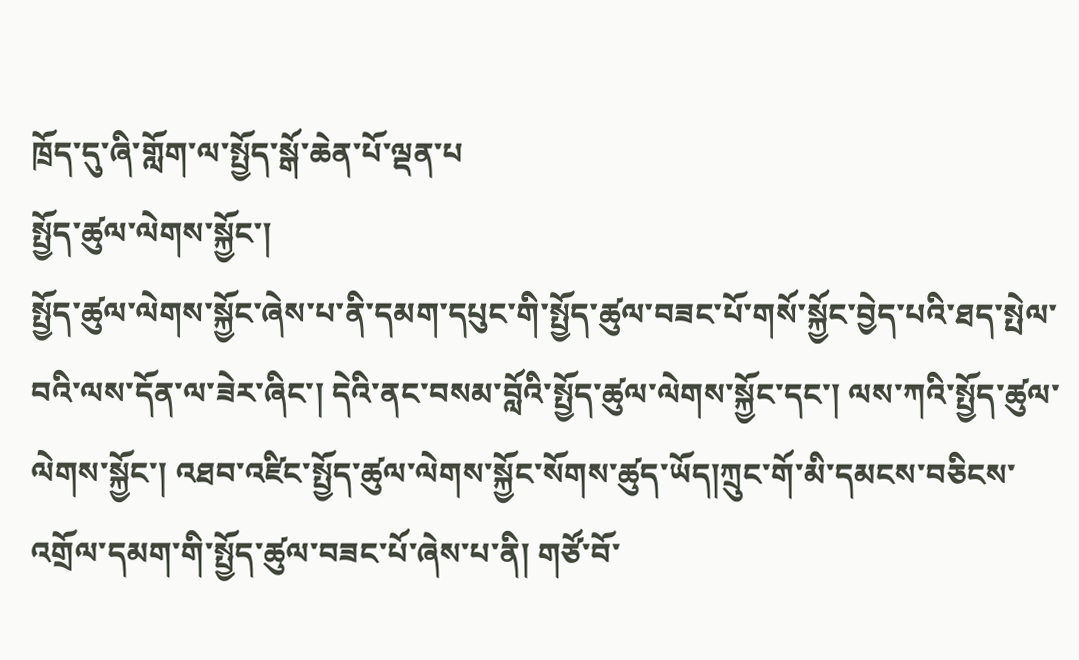ཁྲོད་དུ་ཞི་གློག་ལ་སྤྱོད་སྒོ་ཆེན་པོ་ལྡན་པ
སྤྱོད་ཚུལ་ལེགས་སྐྱོང་།
སྤྱོད་ཚུལ་ལེགས་སྐྱོང་ཞེས་པ་ནི་དམག་དཔུང་གི་སྤྱོད་ཚུལ་བཟང་པོ་གསོ་སྐྱོང་བྱེད་པའི་ཐད་སྤེལ་བའི་ལས་དོན་ལ་ཟེར་ཞིང་། དེའི་ནང་བསམ་བློའི་སྤྱོད་ཚུལ་ལེགས་སྐྱོང་དང་། ལས་ཀའི་སྤྱོད་ཚུལ་ལེགས་སྐྱོང་། འཐབ་འཛིང་སྤྱོད་ཚུལ་ལེགས་སྐྱོང་སོགས་ཚུད་ཡོད།ཀྲུང་གོ་མི་དམངས་བཅིངས་འགྲོལ་དམག་གི་སྤྱོད་ཚུལ་བཟང་པོ་ཞེས་པ་ནི། གཙོ་བོ་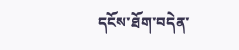དངོས་ཐོག་བདེན་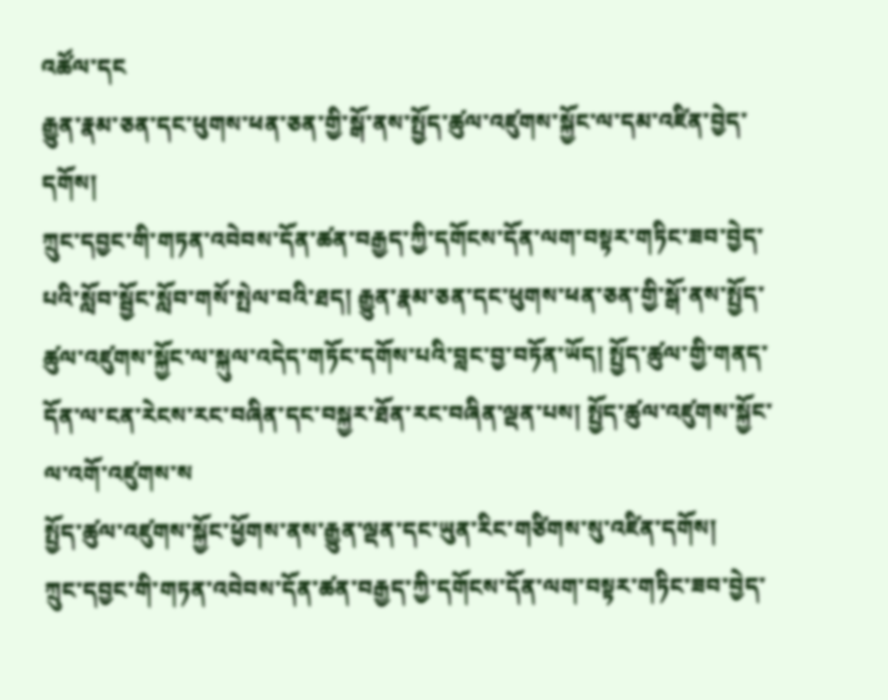འཚོལ་དང
རྒྱུན་རྣམ་ཅན་དང་ཕུགས་ཕན་ཅན་གྱི་སྒོ་ནས་སྤྱོད་ཚུལ་འཛུགས་སྐྱོང་ལ་དམ་འཛིན་བྱེད་དགོས།
ཀྲུང་དབྱང་གི་གཏན་འབེབས་དོན་ཚན་བརྒྱད་ཀྱི་དགོངས་དོན་ལག་བསྟར་གཏིང་ཟབ་བྱེད་པའི་སློབ་སྦྱོང་སློབ་གསོ་སྤེལ་བའི་ཐད། རྒྱུན་རྣམ་ཅན་དང་ཕུགས་ཕན་ཅན་གྱི་སྒོ་ནས་སྤྱོད་ཚུལ་འཛུགས་སྐྱོང་ལ་སྐུལ་འདེད་གཏོང་དགོས་པའི་བླང་བྱ་བཏོན་ཡོད། སྤྱོད་ཚུལ་གྱི་གནད་དོན་ལ་ངན་རེངས་རང་བཞིན་དང་བསྐྱར་ཐོན་རང་བཞིན་ལྡན་པས། སྤྱོད་ཚུལ་འཛུགས་སྐྱོང་ལ་འགོ་འཛུགས་ས
སྤྱོད་ཚུལ་འཛུགས་སྐྱོང་ཕྱོགས་ནས་རྒྱུན་ལྡན་དང་ཡུན་རིང་གཙིགས་སུ་འཛིན་དགོས།
ཀྲུང་དབྱང་གི་གཏན་འབེབས་དོན་ཚན་བརྒྱད་ཀྱི་དགོངས་དོན་ལག་བསྟར་གཏིང་ཟབ་བྱེད་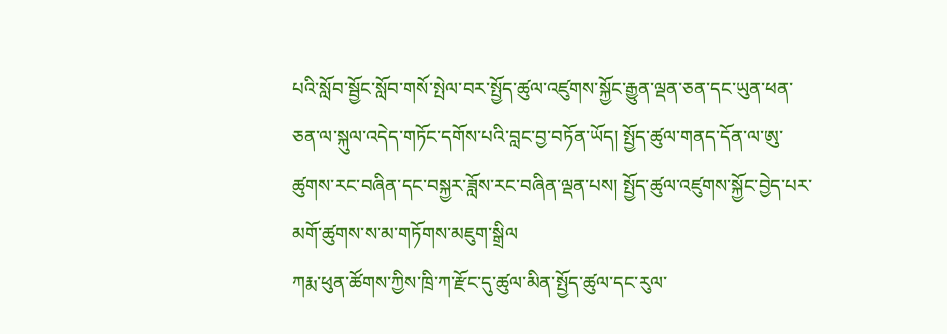པའི་སློབ་སྦྱོང་སློབ་གསོ་སྤེལ་བར་སྤྱོད་ཚུལ་འཛུགས་སྐྱོང་རྒྱུན་ལྡན་ཅན་དང་ཡུན་ཕན་ཅན་ལ་སྐུལ་འདེད་གཏོང་དགོས་པའི་བླང་བྱ་བཏོན་ཡོད། སྤྱོད་ཚུལ་གནད་དོན་ལ་ཨུ་ཚུགས་རང་བཞིན་དང་བསྐྱར་ཟློས་རང་བཞིན་ལྡན་པས། སྤྱོད་ཚུལ་འཛུགས་སྐྱོང་བྱེད་པར་མགོ་ཚུགས་ས་མ་གཏོགས་མཇུག་སྒྲིལ
ཀརྨ་ཕུན་ཚོགས་ཀྱིས་ཁྲི་ཀ་རྫོང་དུ་ཚུལ་མིན་སྤྱོད་ཚུལ་དང་རུལ་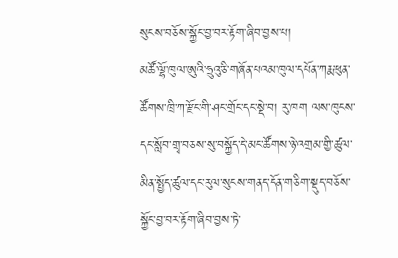སུངས་བཅོས་སྐྱོང་བྱ་བར་རྟོག་ཞིབ་བྱས་པ།
མཚོ་ལྷོ་ཁུལ་ཨུའི་ཧྲུའུ་ཅི་གཞོན་པའམ་ཁུལ་དཔོན་ཀརྨ་ཕུན་ཚོགས་ཁྲི་ཀ་རྫོང་གི་ཤང་གྲོང་དང་སྡེ་བ། རུ་ཁག ལས་ཁུངས་དང་སློབ་གྲྭ་བཅས་སུ་བསྐྱོད་དེ་མང་ཚོགས་ཉེ་འགྲམ་གྱི་ཚུལ་མིན་སྤྱོད་ཚུལ་དང་རུལ་སུངས་གནད་དོན་གཅིག་སྡུད་བཅོས་སྐྱོང་བྱ་བར་རྟོག་ཞིབ་བྱས་ཏེ་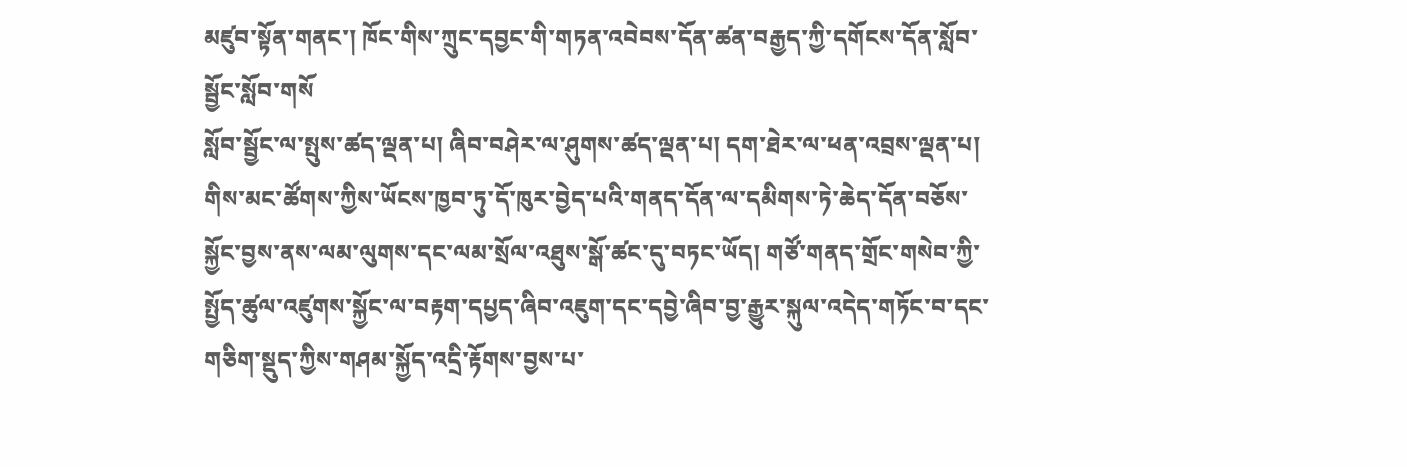མཛུབ་སྟོན་གནང་། ཁོང་གིས་ཀྲུང་དབྱང་གི་གཏན་འབེབས་དོན་ཚན་བརྒྱད་ཀྱི་དགོངས་དོན་སློབ་སྦྱོང་སློབ་གསོ
སློབ་སྦྱོང་ལ་སྤུས་ཚད་ལྡན་པ། ཞིབ་བཤེར་ལ་ཤུགས་ཚད་ལྡན་པ། དག་ཐེར་ལ་ཕན་འབྲས་ལྡན་པ།
གིས་མང་ཚོགས་ཀྱིས་ཡོངས་ཁྱབ་ཏུ་དོ་ཁུར་བྱེད་པའི་གནད་དོན་ལ་དམིགས་ཏེ་ཆེད་དོན་བཅོས་སྐྱོང་བྱས་ནས་ལམ་ལུགས་དང་ལམ་སྲོལ་འཐུས་སྒོ་ཚང་དུ་བཏང་ཡོད། གཙོ་གནད་གྲོང་གསེབ་ཀྱི་སྤྱོད་ཚུལ་འཛུགས་སྐྱོང་ལ་བརྟག་དཔྱད་ཞིབ་འཇུག་དང་དབྱེ་ཞིབ་བྱ་རྒྱུར་སྐུལ་འདེད་གཏོང་བ་དང་གཅིག་སྡུད་ཀྱིས་གཤམ་སྐྱོད་འདྲི་རྟོགས་བྱས་པ་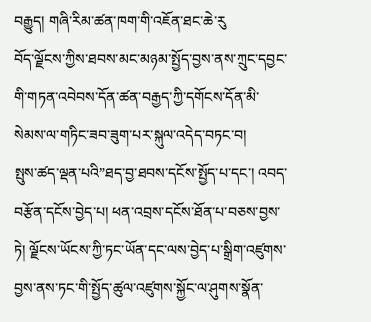བརྒྱུད། གཞི་རིམ་ཚན་ཁག་གི་འཇོན་ཐང་ཆེ་རུ
བོད་ལྗོངས་ཀྱིས་ཐབས་མང་མཉམ་སྤྱོད་བྱས་ནས་ཀྲུང་དབྱང་གི་གཏན་འབེབས་དོན་ཚན་བརྒྱད་ཀྱི་དགོངས་དོན་མི་སེམས་ལ་གཏིང་ཟབ་ཟུག་པར་སྐུལ་འདེད་བཏང་བ།
སྤུས་ཚད་ལྡན་པའི”ཐད་བྱ་ཐབས་དངོས་སྤྱོད་པ་དང་། འབད་བརྩོན་དངོས་བྱེད་པ། ཕན་འབྲས་དངོས་ཐོན་པ་བཅས་བྱས་ཏེ། ལྗོངས་ཡོངས་ཀྱི་ཏང་ཡོན་དང་ལས་བྱེད་པ་སྒྲིག་འཛུགས་བྱས་ནས་ཏང་གི་སྤྱོད་ཚུལ་འཛུགས་སྐྱོང་ལ་ཤུགས་སྣོན་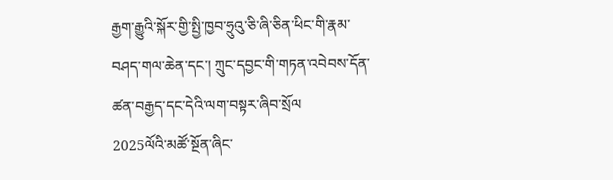རྒྱག་རྒྱུའི་སྐོར་གྱི་སྤྱི་ཁྱབ་ཧྲུའུ་ཅི་ཞི་ཅིན་ཕིང་གི་རྣམ་བཤད་གལ་ཆེན་དང་། ཀྲུང་དབྱང་གི་གཏན་འབེབས་དོན་ཚན་བརྒྱད་དང་དེའི་ལག་བསྟར་ཞིབ་སྲོལ
2025ལོའི་མཚོ་སྔོན་ཞིང་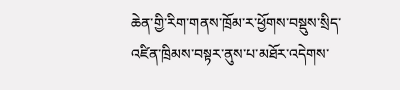ཆེན་གྱི་རིག་གནས་ཁྲོམ་ར་ཕྱོགས་བསྡུས་སྲིད་འཛིན་ཁྲིམས་བསྟར་ནུས་པ་མཐོར་འདེགས་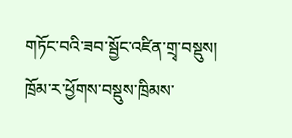གཏོང་བའི་ཟབ་སྦྱོང་འཛིན་གྲྭ་བསྡུས།
ཁྲོམ་ར་ཕྱོགས་བསྡུས་ཁྲིམས་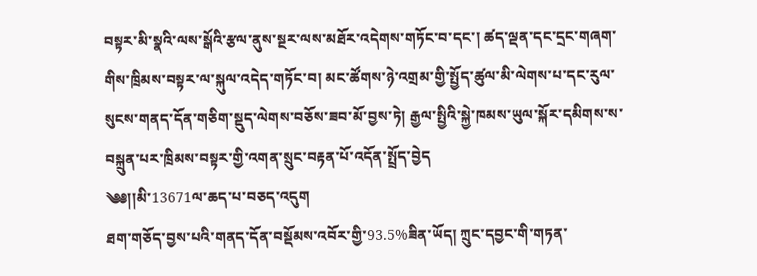བསྟར་མི་སྣའི་ལས་སྒོའི་རྩལ་ནུས་སྔར་ལས་མཐོར་འདེགས་གཏོང་བ་དང་། ཚད་ལྡན་དང་དྲང་གཞག་གིས་ཁྲིམས་བསྟར་ལ་སྐུལ་འདེད་གཏོང་བ། མང་ཚོགས་ཉེ་འགྲམ་གྱི་སྤྱོད་ཚུལ་མི་ལེགས་པ་དང་རུལ་སུངས་གནད་དོན་གཅིག་སྡུད་ལེགས་བཅོས་ཟབ་མོ་བྱས་ཏེ། རྒྱལ་སྤྱིའི་སྐྱེ་ཁམས་ཡུལ་སྐོར་དམིགས་ས་བསྐྲུན་པར་ཁྲིམས་བསྟར་གྱི་འགན་སྲུང་བརྟན་པོ་འདོན་སྤྲོད་བྱེད
༄༅།།མི་13671ལ་ཆད་པ་བཅད་འདུག
ཐག་གཅོད་བྱས་པའི་གནད་དོན་བསྡོམས་འབོར་གྱི་93.5%ཟིན་ཡོད། ཀྲུང་དབྱང་གི་གཏན་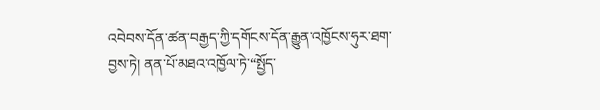འབེབས་དོན་ཚན་བརྒྱད་ཀྱི་དགོངས་དོན་རྒྱུན་འཁྱོངས་ཧུར་ཐག་བྱས་ཏེ། ནན་པོ་མཐའ་འཁྱོལ་ཏེ་“སྤྱོད་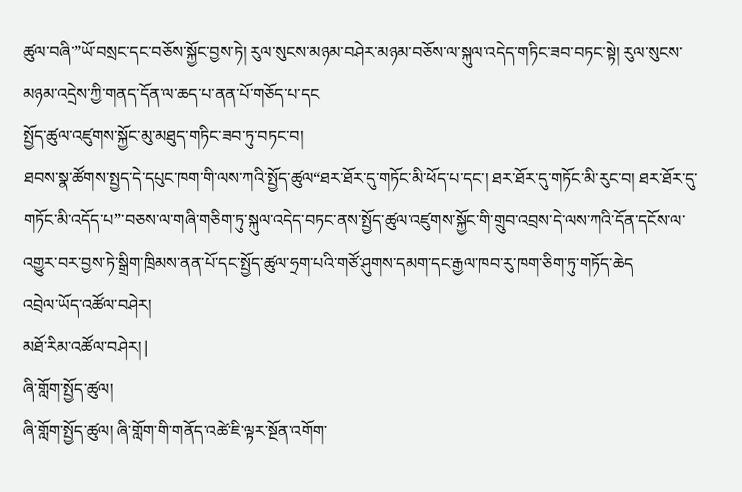ཚུལ་བཞི་”ཡོ་བསྲང་དང་བཅོས་སྐྱོང་བྱས་ཏེ། རུལ་སུངས་མཉམ་བཤེར་མཉམ་བཅོས་ལ་སྐུལ་འདེད་གཏིང་ཟབ་བཏང་སྟེ། རུལ་སུངས་མཉམ་འདྲེས་ཀྱི་གནད་དོན་ལ་ཆད་པ་ནན་པོ་གཅོད་པ་དང
སྤྱོད་ཚུལ་འཛུགས་སྐྱོང་མུ་མཐུད་གཏིང་ཟབ་ཏུ་བཏང་བ།
ཐབས་སྣ་ཚོགས་སྤྱད་དེ་དཔུང་ཁག་གི་ལས་ཀའི་སྤྱོད་ཚུལ“ཐར་ཐོར་དུ་གཏོང་མི་ཕོད་པ་དང་། ཐར་ཐོར་དུ་གཏོང་མི་རུང་བ། ཐར་ཐོར་དུ་གཏོང་མི་འདོད་པ”་བཅས་ལ་གཞི་གཅིག་ཏུ་སྐུལ་འདེད་བཏང་ནས་སྤྱོད་ཚུལ་འཛུགས་སྐྱོང་གི་གྲུབ་འབྲས་དེ་ལས་ཀའི་དོན་དངོས་ལ་འགྱུར་བར་བྱས་ཏེ་སྒྲིག་ཁྲིམས་ནན་པོ་དང་སྤྱོད་ཚུལ་ཧྲག་པའི་གཙོ་ཤུགས་དམག་དང་རྒྱལ་ཁབ་རུ་ཁག་ཅིག་ཏུ་གཏོད་ཆེད
འབྲེལ་ཡོད་འཚོལ་བཤེར།
མཐོ་རིམ་འཚོལ་བཤེར། |
ཞི་གློག་སྤྱོད་ཚུལ།
ཞི་གློག་སྤྱོད་ཚུལ། ཞི་གློག་གི་གནོད་འཚེ་ཇི་ལྟར་སྔོན་འགོག་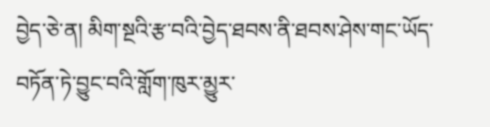བྱེད་ཅེ་ན། མིག་སྔའི་རྩ་བའི་བྱེད་ཐབས་ནི་ཐབས་ཤེས་གང་ཡོད་བཏོན་ཏེ་བྱུང་བའི་གློག་ཁུར་མྱུར་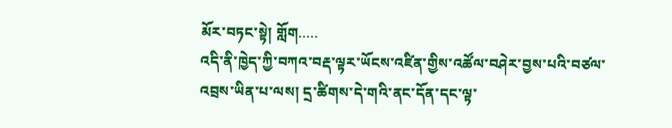མོར་བཏང་སྟེ། གློག.....
འདི་ནི་ཁྱེད་ཀྱི་བཀའ་བརྡ་ལྟར་ཡོངས་འཛིན་གྱིས་འཚོལ་བཤེར་བྱས་པའི་བཙལ་འབྲས་ཡིན་པ་ལས། དྲ་ཚིགས་དེ་གའི་ནང་དོན་དང་ལྟ་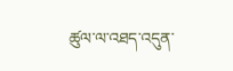ཚུལ་ལ་འཐད་འདུན་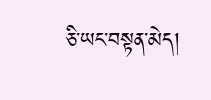ཅི་ཡང་བསྟན་མེད།